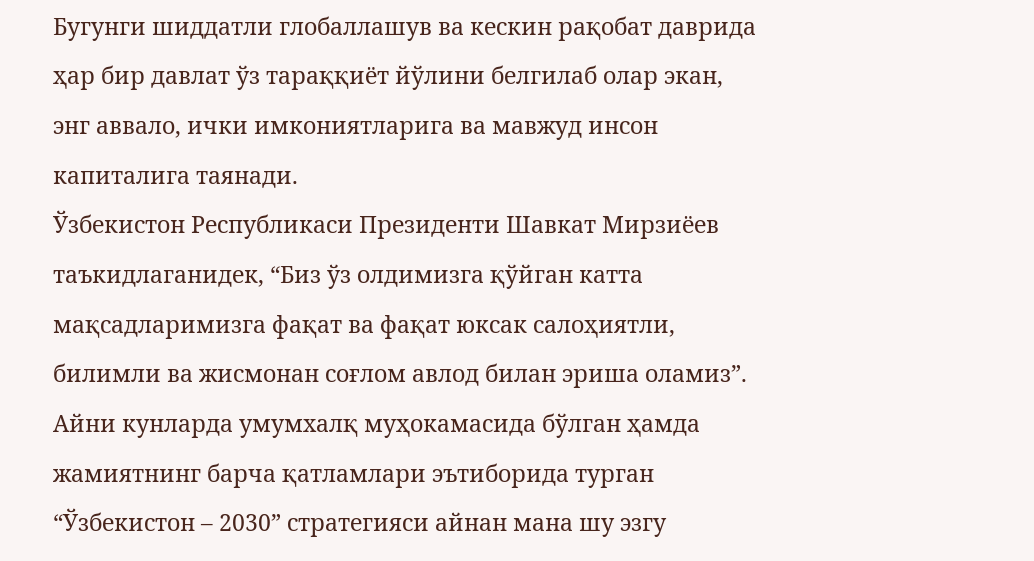Бугунги шиддатли глобаллашув ва кескин рақобат даврида ҳар бир давлат ўз тараққиёт йўлини белгилаб олар экан, энг аввало, ички имкониятларига ва мавжуд инсон капиталига таянади.
Ўзбекистон Республикаси Президенти Шавкат Мирзиёев таъкидлаганидек, “Биз ўз олдимизга қўйган катта мақсадларимизга фақат ва фақат юксак салоҳиятли, билимли ва жисмонан соғлом авлод билан эриша оламиз”. Айни кунларда умумхалқ муҳокамасида бўлган ҳамда жамиятнинг барча қатламлари эътиборида турган “Ўзбекистон – 2030” стратегияси айнан мана шу эзгу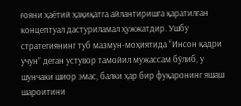ғояни ҳаётий ҳақиқатга айлантиришга қаратилган концептуал дастуриламал ҳужжатдир. Ушбу стратегиянинг туб мазмун-моҳиятида “Инсон қадри учун” деган устувор тамойил мужассам бўлиб, у шунчаки шиор эмас, балки ҳар бир фуқаронинг яшаш шароитини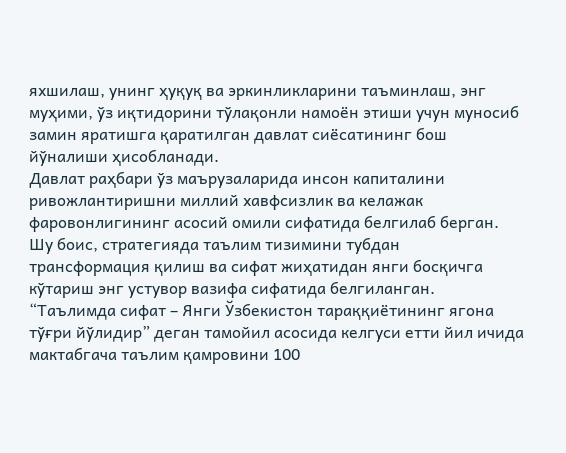яхшилаш, унинг ҳуқуқ ва эркинликларини таъминлаш, энг муҳими, ўз иқтидорини тўлақонли намоён этиши учун муносиб замин яратишга қаратилган давлат сиёсатининг бош йўналиши ҳисобланади.
Давлат раҳбари ўз маърузаларида инсон капиталини ривожлантиришни миллий хавфсизлик ва келажак фаровонлигининг асосий омили сифатида белгилаб берган. Шу боис, стратегияда таълим тизимини тубдан трансформация қилиш ва сифат жиҳатидан янги босқичга кўтариш энг устувор вазифа сифатида белгиланган. “Таълимда сифат – Янги Ўзбекистон тараққиётининг ягона тўғри йўлидир” деган тамойил асосида келгуси етти йил ичида мактабгача таълим қамровини 100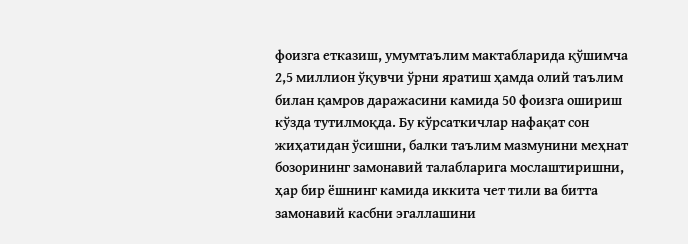фоизга етказиш, умумтаълим мактабларида қўшимча 2,5 миллион ўқувчи ўрни яратиш ҳамда олий таълим билан қамров даражасини камида 50 фоизга ошириш кўзда тутилмоқда. Бу кўрсаткичлар нафақат сон жиҳатидан ўсишни, балки таълим мазмунини меҳнат бозорининг замонавий талабларига мослаштиришни, ҳар бир ёшнинг камида иккита чет тили ва битта замонавий касбни эгаллашини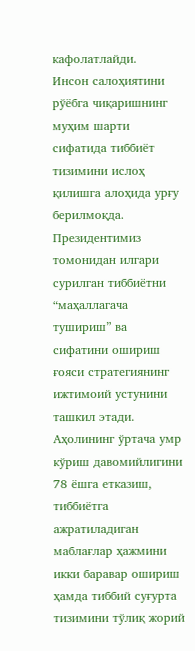кафолатлайди.
Инсон салоҳиятини рўёбга чиқаришнинг муҳим шарти сифатида тиббиёт тизимини ислоҳ қилишга алоҳида урғу берилмоқда. Президентимиз томонидан илгари сурилган тиббиётни “маҳаллагача тушириш” ва сифатини ошириш ғояси стратегиянинг ижтимоий устунини ташкил этади. Аҳолининг ўртача умр кўриш давомийлигини 78 ёшга етказиш, тиббиётга ажратиладиган маблағлар ҳажмини икки баравар ошириш ҳамда тиббий суғурта тизимини тўлиқ жорий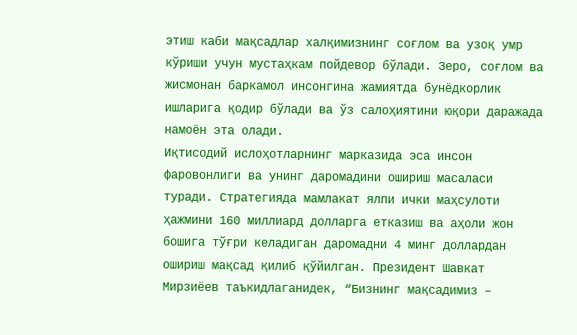этиш каби мақсадлар халқимизнинг соғлом ва узоқ умр кўриши учун мустаҳкам пойдевор бўлади. Зеро, соғлом ва жисмонан баркамол инсонгина жамиятда бунёдкорлик ишларига қодир бўлади ва ўз салоҳиятини юқори даражада намоён эта олади.
Иқтисодий ислоҳотларнинг марказида эса инсон фаровонлиги ва унинг даромадини ошириш масаласи туради. Стратегияда мамлакат ялпи ички маҳсулоти ҳажмини 160 миллиард долларга етказиш ва аҳоли жон бошига тўғри келадиган даромадни 4 минг доллардан ошириш мақсад қилиб қўйилган. Президент Шавкат Мирзиёев таъкидлаганидек, “Бизнинг мақсадимиз –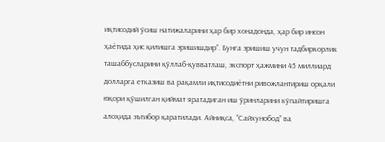иқтисодий ўсиш натижаларини ҳар бир хонадонда, ҳар бир инсон ҳаётида ҳис қилишга эришишдир”. Бунга эришиш учун тадбиркорлик ташаббусларини қўллаб-қувватлаш, экспорт ҳажмини 45 миллиард долларга етказиш ва рақамли иқтисодиётни ривожлантириш орқали юқори қўшилган қиймат яратадиган иш ўринларини кўпайтиришга алоҳида эътибор қаратилади. Айниқса, “Сайхунобод” ва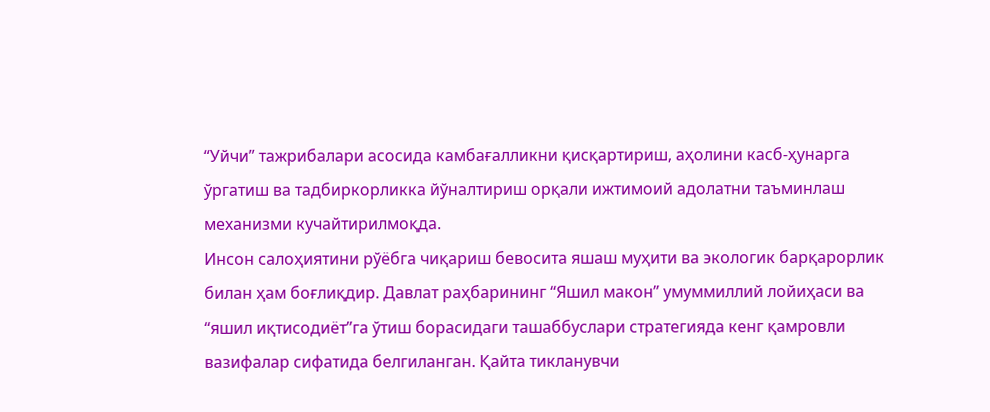“Уйчи” тажрибалари асосида камбағалликни қисқартириш, аҳолини касб-ҳунарга ўргатиш ва тадбиркорликка йўналтириш орқали ижтимоий адолатни таъминлаш механизми кучайтирилмоқда.
Инсон салоҳиятини рўёбга чиқариш бевосита яшаш муҳити ва экологик барқарорлик билан ҳам боғлиқдир. Давлат раҳбарининг “Яшил макон” умуммиллий лойиҳаси ва “яшил иқтисодиёт”га ўтиш борасидаги ташаббуслари стратегияда кенг қамровли вазифалар сифатида белгиланган. Қайта тикланувчи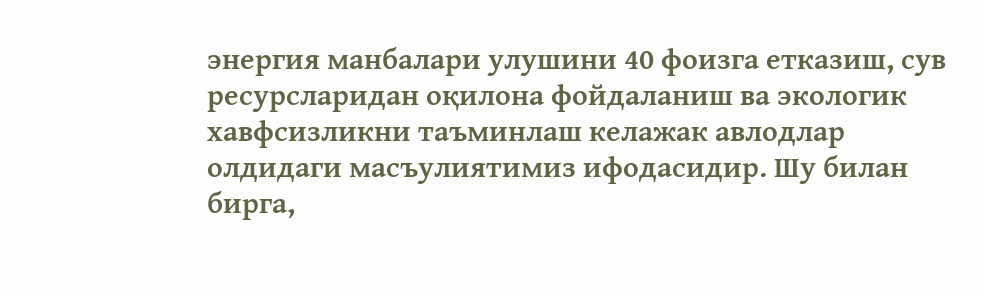энергия манбалари улушини 40 фоизга етказиш, сув ресурсларидан оқилона фойдаланиш ва экологик хавфсизликни таъминлаш келажак авлодлар олдидаги масъулиятимиз ифодасидир. Шу билан бирга,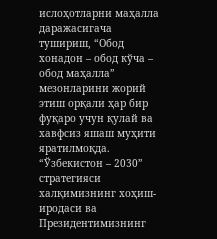ислоҳотларни маҳалла даражасигача тушириш, “Обод хонадон – обод кўча – обод маҳалла” мезонларини жорий этиш орқали ҳар бир фуқаро учун қулай ва хавфсиз яшаш муҳити яратилмоқда.
“Ўзбекистон – 2030” стратегияси халқимизнинг хоҳиш-иродаси ва Президентимизнинг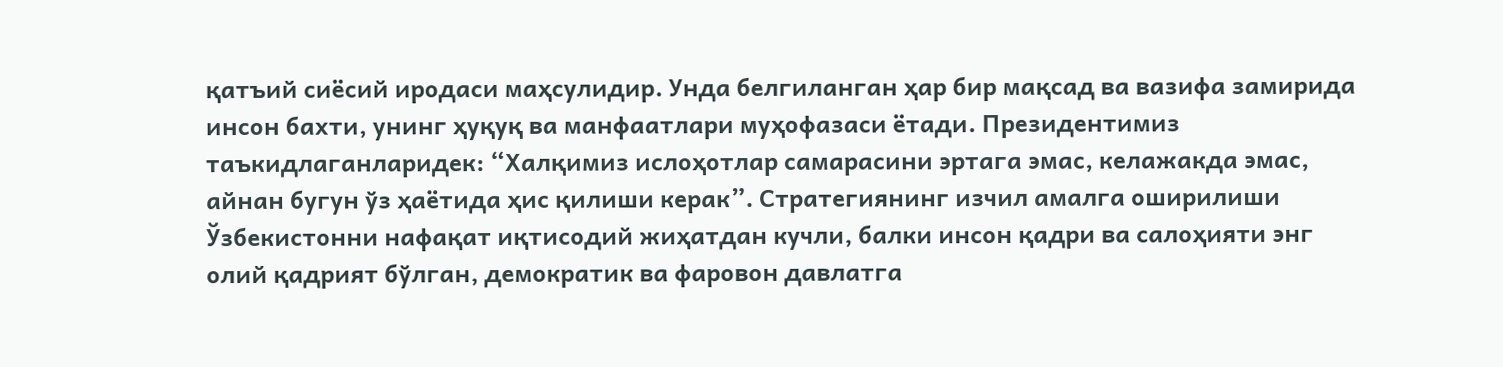қатъий сиёсий иродаси маҳсулидир. Унда белгиланган ҳар бир мақсад ва вазифа замирида инсон бахти, унинг ҳуқуқ ва манфаатлари муҳофазаси ётади. Президентимиз таъкидлаганларидек: “Халқимиз ислоҳотлар самарасини эртага эмас, келажакда эмас, айнан бугун ўз ҳаётида ҳис қилиши керак”. Стратегиянинг изчил амалга оширилиши Ўзбекистонни нафақат иқтисодий жиҳатдан кучли, балки инсон қадри ва салоҳияти энг олий қадрият бўлган, демократик ва фаровон давлатга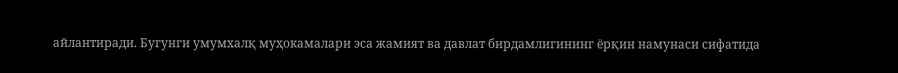айлантиради. Бугунги умумхалқ муҳокамалари эса жамият ва давлат бирдамлигининг ёрқин намунаси сифатида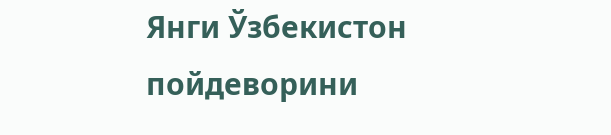Янги Ўзбекистон пойдеворини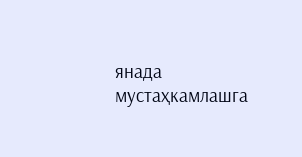янада мустаҳкамлашга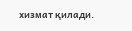хизмат қилади.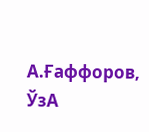А.Ғаффоров,
ЎзА